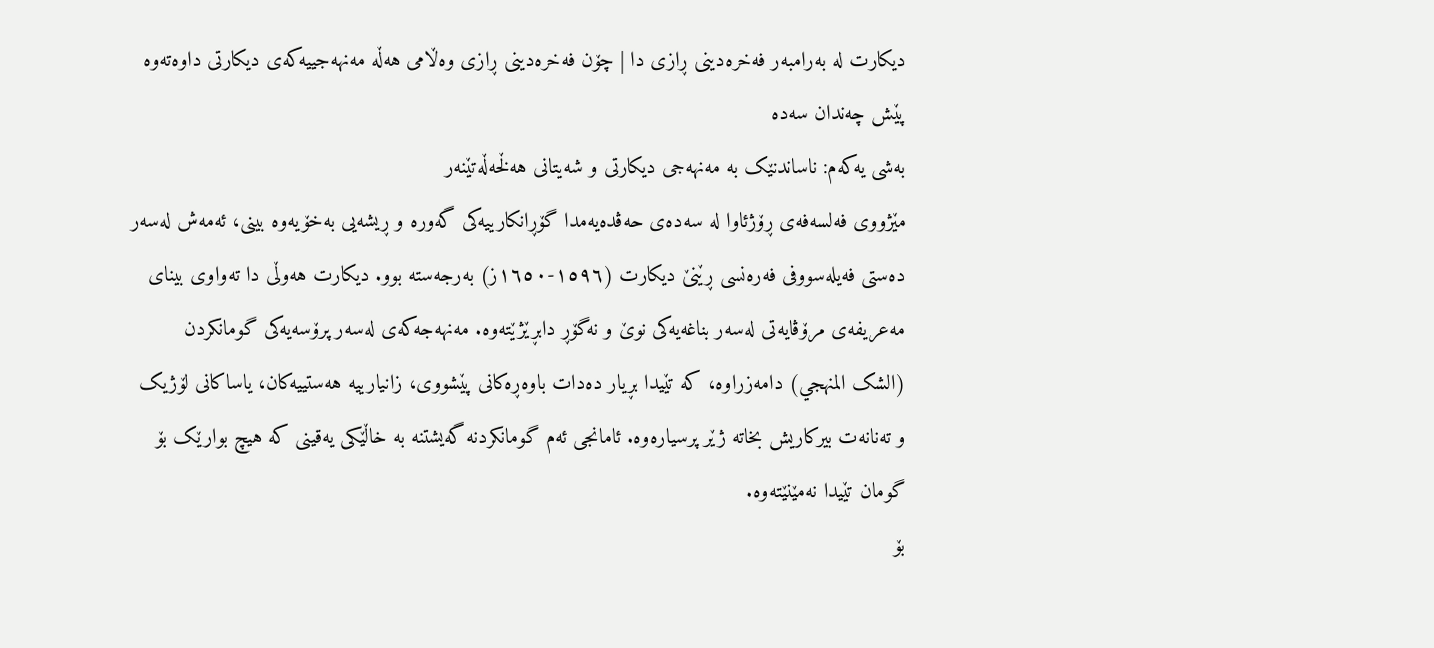دیکارت لە بەرامبەر فەخرەدینی ڕازی دا | چۆن فەخرەدینی ڕازی وەڵامی هەڵە مەنهەجییەکەی دیکارتی داوەتەوە پێش چەندان سەدە
بەشی یەکەم: ناساندنێک بە مەنهەجی دیکارتی و شەیتانی هەڵخەڵەتێنەر
مێژووی فەلسەفەی ڕۆژئاوا لە سەدەی حەڤدەیەمدا گۆڕانکارییەکی گەورە و ڕیشەیی بەخۆیەوە بینی، ئەمەش لەسەر دەستی فەیلەسووفی فەرەنسی ڕێنێ دیکارت (١٥٩٦-١٦٥٠ز) بەرجەستە بوو. دیکارت هەوڵی دا تەواوی بینای مەعریفەی مرۆڤایەتی لەسەر بناغەیەکی نوێ و نەگۆڕ دابڕێژێتەوە. مەنهەجەکەی لەسەر پرۆسەیەکی گومانکردن (الشک المنهجي) دامەزراوە، کە تێیدا بڕیار دەدات باوەڕەکانی پێشووی، زانیارییە هەستییەکان، یاساکانی لۆژیک و تەنانەت بیرکاریش بخاتە ژێر پرسیارەوە. ئامانجی ئەم گومانکردنە گەیشتنە بە خاڵێکی یەقینی کە هیچ بوارێک بۆ گومان تێیدا نەمێنێتەوە.
بۆ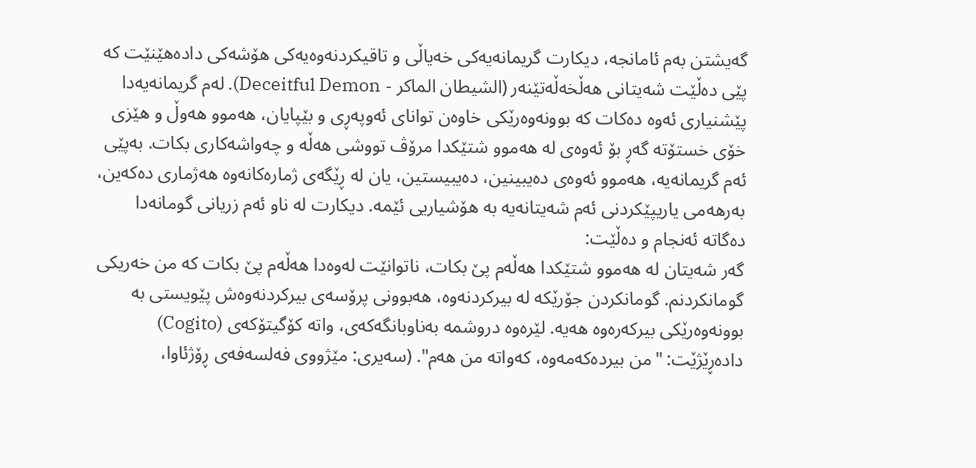گەیشتن بەم ئامانجە، دیکارت گریمانەیەکی خەیاڵی و تاقیکردنەوەیەکی هۆشەکی دادەهێنێت کە پێی دەڵێت شەیتانی هەڵخەڵەتێنەر (الشيطان الماكر - Deceitful Demon). لەم گریمانەیەدا پێشنیاری ئەوە دەکات کە بوونەوەرێکی خاوەن توانای ئەوپەڕی و بێپایان، هەموو هەوڵ و هێزی خۆی خستۆتە گەڕ بۆ ئەوەی لە هەموو شتێکدا مرۆڤ تووشی هەڵە و چەواشەکاری بکات. بەپێی ئەم گریمانەیە، هەموو ئەوەی دەیبینین، دەیبیستین، یان لە ڕێگەی ژمارەکانەوە هەژماری دەکەین، بەرهەمی یاریپێکردنی ئەم شەیتانەیە بە هۆشیاریی ئێمە. دیکارت لە ناو ئەم زریانی گومانەدا دەگاتە ئەنجام و دەڵێت:
گەر شەیتان لە هەموو شتێکدا هەڵەم پێ بکات، ناتوانێت لەوەدا هەڵەم پێ بکات کە من خەریکی گومانکردنم. گومانکردن جۆرێکە لە بیرکردنەوە، هەبوونی پرۆسەی بیرکردنەوەش پێویستی بە بوونەوەرێکی بیرکەرەوە هەیە. لێرەوە دروشمە بەناوبانگەکەی، واتە کۆگیتۆکەی (Cogito) دادەڕێژێت: "من بیردەکەمەوە، کەواتە من هەم". (سەیری: مێژووی فەلسەفەی ڕۆژئاوا،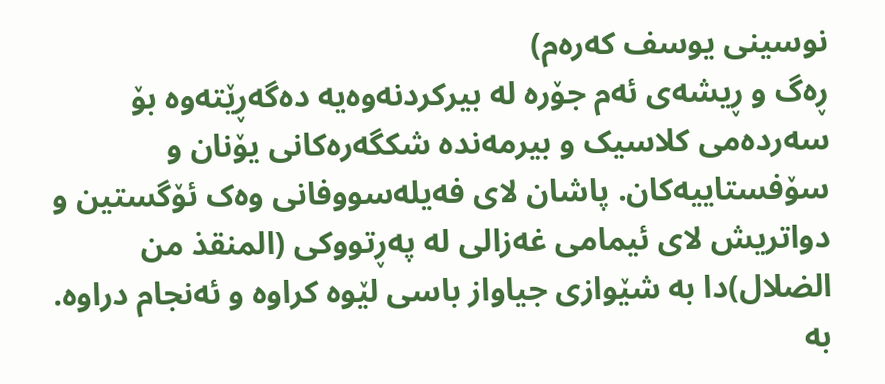نوسینی یوسف کەرەم)
ڕەگ و ڕیشەی ئەم جۆرە لە بیرکردنەوەیە دەگەڕێتەوە بۆ سەردەمی کلاسیک و بیرمەندە شکگەرەکانی یۆنان و سۆفستاییەکان. پاشان لای فەیلەسووفانی وەک ئۆگستین و دواتریش لای ئیمامی غەزالی لە پەڕتووکی (المنقذ من الضلال)دا بە شێوازی جیاواز باسی لێوە کراوە و ئەنجام دراوە. بە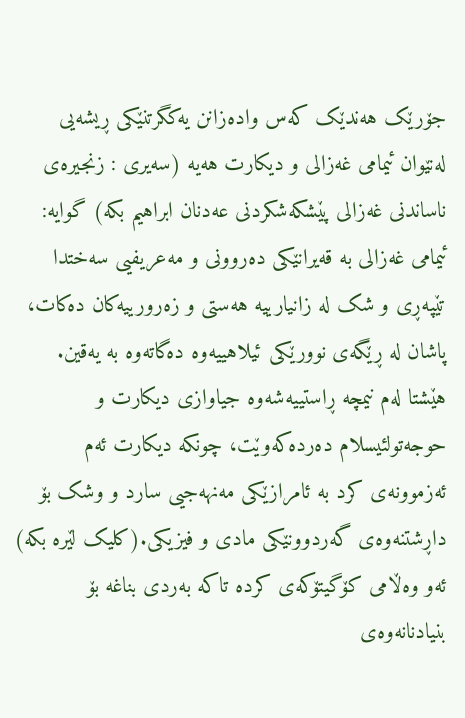جۆرێک هەندێک کەس وادەزانن یەکگرتنێکی ڕیشەیی لەنێوان ئیمامی غەزالی و دیکارت هەیە (سەیری : زنجیرەی ناساندنی غەزالی پێشکەشکردنی عەدنان ابراهیم بکە) گوایە: ئیمامی غەزالی بە قەیرانێکی دەروونی و مەعریفیی سەختدا تێپەڕی و شک لە زانیارییە هەستی و زەرورییەکان دەکات، پاشان لە ڕێگەی نوورێکی ئیلاهییەوە دەگاتەوە بە یەقین.
هێشتا لەم نیمچە ڕاستییەشەوە جیاوازی دیکارت و حوجەتولئیسلام دەردەکەوێت، چونکە دیکارت ئەم ئەزموونەی کرد بە ئامرازێکی مەنهەجیی سارد و وشک بۆ داڕشتنەوەی گەردوونێکی مادی و فیزیکی.(کلیک لێرە بکە) ئەو وەڵامی کۆگیتۆکەی کردە تاکە بەردی بناغە بۆ بنیادنانەوەی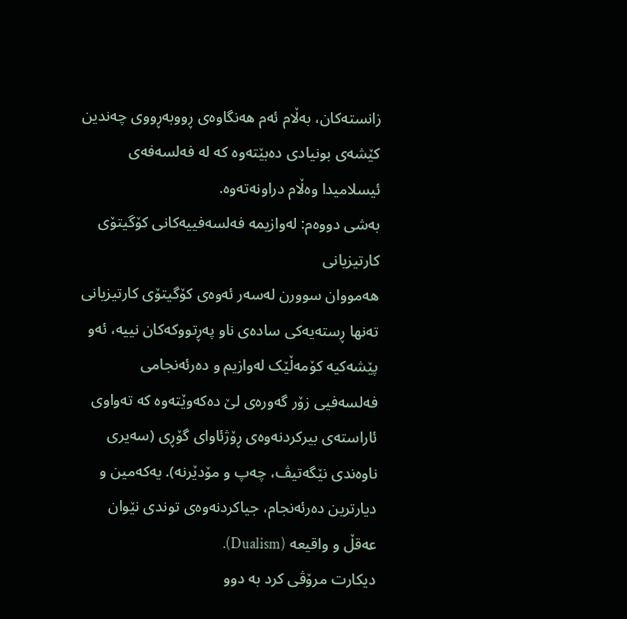زانستەکان، بەڵام ئەم هەنگاوەی ڕووبەڕووی چەندین کێشەی بونیادی دەبێتەوە کە لە فەلسەفەی ئیسلامیدا وەڵام دراونەتەوە.
بەشی دووەم: لەوازیمە فەلسەفییەکانی کۆگیتۆی کارتیزیانی
هەمووان سوورن لەسەر ئەوەی کۆگیتۆی کارتیزیانی تەنها ڕستەیەکی سادەی ناو پەڕتووکەکان نییە، ئەو پێشەکیە کۆمەڵێک لەوازیم و دەرئەنجامی فەلسەفیی زۆر گەورەی لێ دەکەوێتەوە کە تەواوی ئاراستەی بیرکردنەوەی ڕۆژئاوای گۆڕی (سەیری ناوەندی نێگەتیڤ، چەپ و مۆدێرنە). یەکەمین و دیارترین دەرئەنجام، جیاکردنەوەی توندی نێوان عەقڵ و واقیعە (Dualism).
دیکارت مرۆڤی کرد بە دوو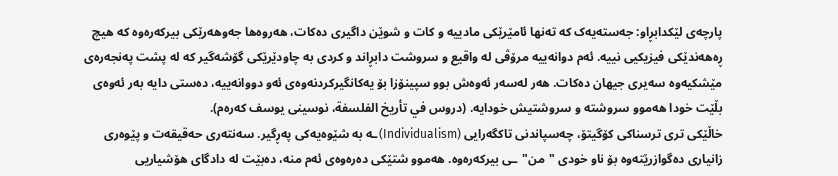پارچەی لێکدابڕاو: جەستەیەک کە تەنها ئامێرێکی مادییە و کات و شوێن داگیری دەکات، هەروەها جەوهەرێکی بیرکەرەوە کە هیچ ڕەهەندێکی فیزیکیی نییە. ئەم دوانەییە مرۆڤی لە واقیع و سروشت دابڕاند و کردی بە چاودێرێکی گۆشەگیر کە لە پشت پەنجەرەی مێشکیەوە سەیری جیهان دەکات. هەر لەسەر ئەوەش بوو سپینۆزا بۆ یەکانگیرکردنەوەی ئەو دووانەییە، دەستی دایە بەر ئەوەی بڵێت خودا هەموو سروشتە و سروشتیش خودایە. (دروس في تأريخ الفلسفة، نوسینی یوسف کەرەم).
خاڵێکی تری ترسناکی کۆگیتۆ، چەسپاندنی تاکگەرایی (Individualism)ـە بە شێوەیەکی پەڕگیر. سەنتەری حەقیقەت و پێوەری زانیاری دەگوازرێتەوە بۆ ناو خودی "من"ـی بیرکەرەوە. هەموو شتێکی دەرەوەی ئەم منە، دەبێت لە دادگای هۆشیاریی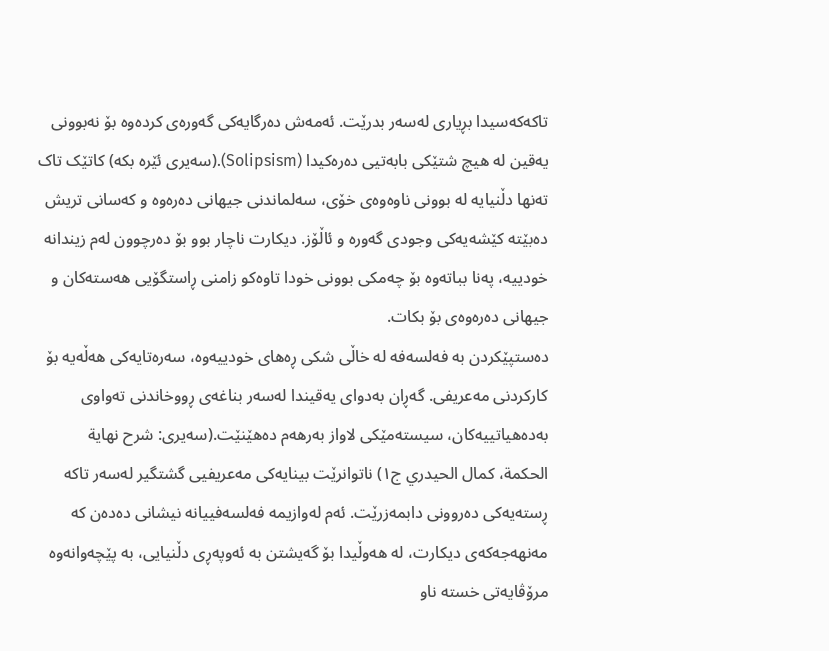تاکەکەسیدا بڕیاری لەسەر بدرێت. ئەمەش دەرگایەکی گەورەی کردەوە بۆ نەبوونی یەقین لە هیچ شتێکی بابەتیی دەرەکیدا (Solipsism).(سەیری ئێرە بکە) کاتێک تاک تەنها دڵنیایە لە بوونی ناوەوەی خۆی، سەلماندنی جیهانی دەرەوە و کەسانی تریش دەبێتە کێشەیەکی وجودی گەورە و ئاڵۆز. دیکارت ناچار بوو بۆ دەرچوون لەم زیندانە خودییە، پەنا بباتەوە بۆ چەمکی بوونی خودا تاوەکو زامنی ڕاستگۆیی هەستەکان و جیهانی دەرەوەی بۆ بکات.
دەستپێکردن بە فەلسەفە لە خاڵی شکی ڕەهای خودییەوە، سەرەتایەکی هەڵەیە بۆ کارکردنی مەعریفی. گەڕان بەدوای یەقیندا لەسەر بناغەی ڕووخاندنی تەواوی بەدەهیاتییەکان، سیستەمێکی لاواز بەرهەم دەهێنێت.(سەیری: شرح نهاية الحكمة، كمال الحيدري ج١) ناتوانرێت بینایەکی مەعریفیی گشتگیر لەسەر تاکە ڕستەیەکی دەروونی دابمەزرێت. ئەم لەوازیمە فەلسەفییانە نیشانی دەدەن کە مەنهەجەکەی دیکارت، لە هەوڵیدا بۆ گەیشتن بە ئەوپەڕی دڵنیایی، بە پێچەوانەوە مرۆڤایەتی خستە ناو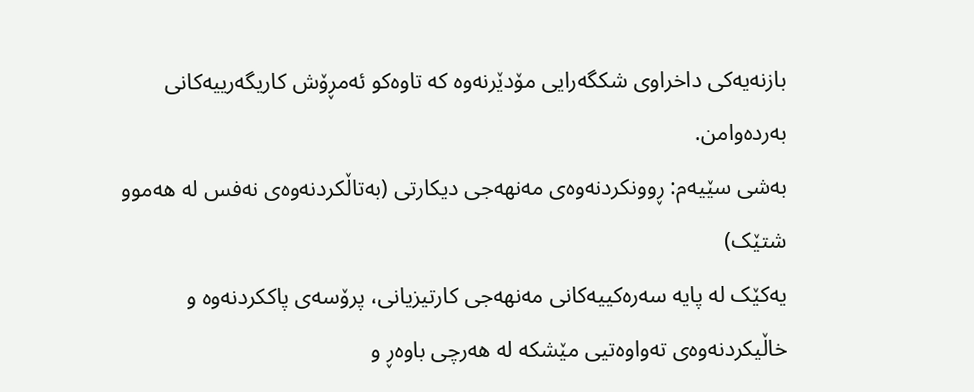بازنەیەکی داخراوی شکگەرایی مۆدێرنەوە کە تاوەکو ئەمڕۆش کاریگەرییەکانی بەردەوامن.
بەشی سێیەم: ڕوونکردنەوەی مەنهەجی دیکارتی (بەتاڵکردنەوەی نەفس لە هەموو شتێک)
یەکێک لە پایە سەرەکییەکانی مەنهەجی کارتیزیانی، پرۆسەی پاککردنەوە و خاڵیکردنەوەی تەواوەتیی مێشکە لە هەرچی باوەڕ و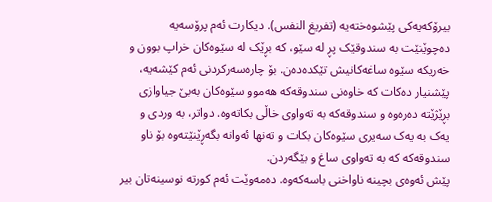بیرۆکەیەکی پێشوەختەیە (تفريغ النفس). دیکارت ئەم پرۆسەیە دەچوێنێت بە سندوقێک پڕ لە سێو، کە بڕێک لە سێوەکان خراپ بوون و خەریکە سێوە ساغەکانیش تێکدەدەن. بۆ چارەسەرکردنی ئەم کێشەیە، پێشنیار دەکات کە خاوەنی سندوقەکە هەموو سێوەکان بەبێ جیاوازی بڕێژێتە دەرەوە و سندوقەکە بە تەواوی خاڵی بکاتەوە. دواتر، بە وردی و یەک بە یەک سەیری سێوەکان بکات و تەنها ئەوانە بگەڕێنێتەوە بۆ ناو سندوقەکە کە بە تەواوی ساغ و بێگەردن.
پێش ئەوەی بچینە ناواخنی باسەکەوە. دەمەوێت ئەم کورتە نوسینەتان بیر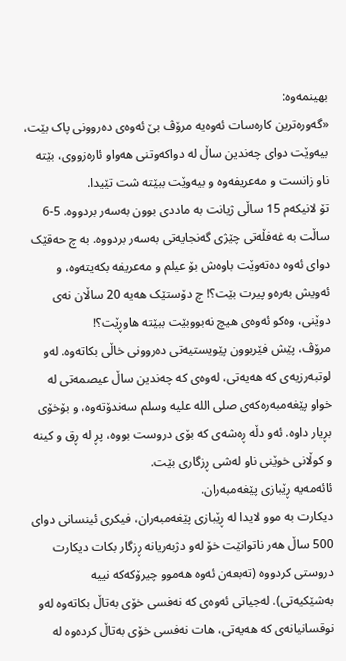بهینمەوە:
«گەورەترین کارەسات ئەوەیە مرۆڤ بێ ئەوەی دەروونی پاک بێت، بیەوێت دوای چەندین ساڵ لە دواکەوتنی هەواو ئارەزووی، بێتە ناو زانست و مەعریفەوە و بیەوێت ببێتە شت تێیدا.
تۆ لانیکەم 15 ساڵی ژیانت بە ماددی بوون بەسەر بردووە. 5-6 ساڵت بە غەفڵەتی چێژی گەنجایەتی بەسەر بردووە. بە چ حەقێک دوای ئەوە دەتەوێت باوەش بۆ عیلم و مەعریفە بکەیتەوە، و ئەویش بەرەو پیرت بێت؟! چ دۆستێک هەیە 20 ساڵان نەی دوێنی، وەکو ئەوەی هیچ نەبووبێت ببێتە هاوڕێت؟!
مرۆڤ، پێش فێربوون پێویستیەتی دەروونی خاڵی بکاتەوە. لەو لوتبەرزیەی کە هەیەتی، لەوەی کە چەندین ساڵ عیصمەتی لە خواو پێغەمبەرەکەی صلى الله عليه وسلم سەندۆتەوە، و بۆخۆی بڕیار داوە. ئەو دڵە ڕەشەی کە بۆی دروست بووە، پڕ لە ڕق و کینە و کوڵانی خوێنی ناو لەشی ڕزگاری بێت.
ئائەمەیە ڕێبازی پێغەمبەران.
دیکارت بە موو لایدا لە ڕێبازی پێغەمبەران، فیکری ئینسانی دوای 500 ساڵ هەر ناتوانێت خۆ لەو دژبەریانە ڕزگار بکات دیکارت دروستی کردووە (تەبعەن ئەوە هەموو چیرۆکەکە نییە بەشێکیەتی). لەجیاتی ئەوەی کە نەفسی خۆی بەتاڵ بکاتەوە لەو نوقسانیانەی کە هەیەتی، هات نەفسی خۆی بەتاڵ کردەوە لە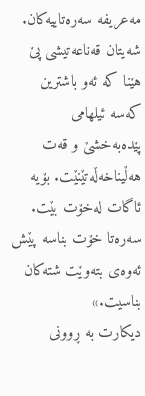مەعریفە سەرەتاییەکان. شەیتان قەناعەتیشی پێ هێنا کە ئەو باشترین کەسە ئیلهامی پێدەبەخشێ و قەت هەڵیناخەڵەتێنێت. بۆیە ئاگات لەخۆت بێت. سەرەتا خۆت بناسە پێش ئەوەی بتەوێت شتەکان بناسیت.»
دیکارت بە ڕوونی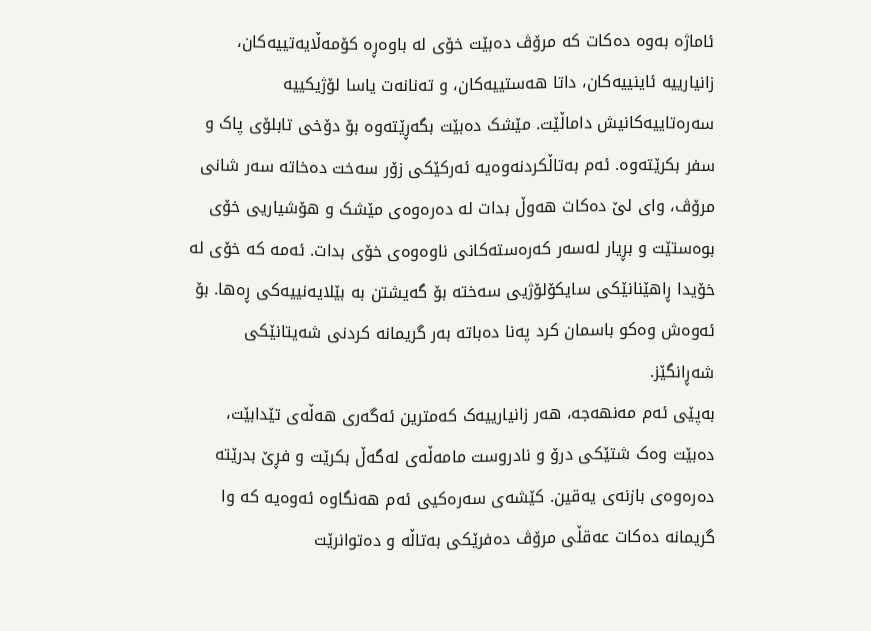ئاماژە بەوە دەکات کە مرۆڤ دەبێت خۆی لە باوەڕە کۆمەڵایەتییەکان، زانیارییە ئاینییەکان، داتا هەستییەکان، و تەنانەت یاسا لۆژیکییە سەرەتاییەکانیش داماڵێت. مێشک دەبێت بگەڕێتەوە بۆ دۆخی تابلۆی پاک و سفر بکرێتەوە. ئەم بەتاڵکردنەوەیە ئەرکێکی زۆر سەخت دەخاتە سەر شانی مرۆڤ، وای لێ دەکات هەوڵ بدات لە دەرەوەی مێشک و هۆشیاریی خۆی بوەستێت و بڕیار لەسەر کەرەستەکانی ناوەوەی خۆی بدات. ئەمە کە خۆی لە خۆیدا ڕاهێنانێکی سایکۆلۆژیی سەختە بۆ گەیشتن بە بێلایەنییەکی ڕەها. بۆ ئەوەش وەکو باسمان کرد پەنا دەباتە بەر گریمانە کردنی شەیتانێکی شەڕانگێز.
بەپێی ئەم مەنهەجە، هەر زانیارییەک کەمترین ئەگەری هەڵەی تێدابێت، دەبێت وەک شتێکی درۆ و نادروست مامەڵەی لەگەڵ بکرێت و فڕێ بدرێتە دەرەوەی بازنەی یەقین. کێشەی سەرەکیی ئەم هەنگاوە ئەوەیە کە وا گریمانە دەکات عەقڵی مرۆڤ دەفرێکی بەتاڵە و دەتوانرێت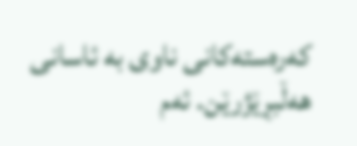کەرەستەکانی ناوی بە ئاسانی هەڵبڕێژرێن. ئەم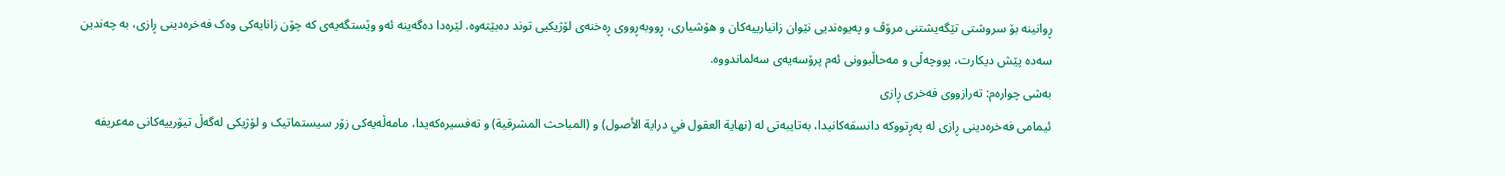ڕوانینە بۆ سروشتی تێگەیشتنی مرۆڤ و پەیوەندیی نێوان زانیارییەکان و هۆشیاری، ڕووبەڕووی ڕەخنەی لۆژیکیی توند دەبێتەوە. لێرەدا دەگەینە ئەو وێستگەیەی کە چۆن زانایەکی وەک فەخرەدینی ڕازی، بە چەندین سەدە پێش دیکارت، پووچەڵی و مەحاڵبوونی ئەم پرۆسەیەی سەلماندووە.
بەشی چوارەم: تەرازووی فەخری ڕازی
ئیمامی فەخرەدینی ڕازی لە پەڕتووکە دانسقەکانیدا، بەتایبەتی لە (نهاية العقول في دراية الأصول) و (المباحث المشرقية) و تەفسیرەکەیدا، مامەڵەیەکی زۆر سیستماتیک و لۆژیکی لەگەڵ تیۆرییەکانی مەعریفە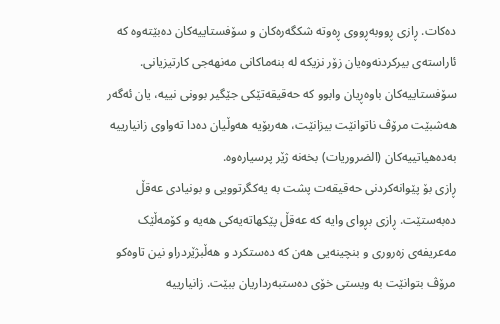دەکات. ڕازی ڕووبەڕووی ڕەوتە شکگەرەکان و سۆفستاییەکان دەبێتەوە کە ئاراستەی بیرکردنەوەیان زۆر نزیکە لە بنەماکانی مەنهەجی کارتیزیانی.
سۆفستاییەکان باوەڕیان وابوو کە حەقیقەتێکی جێگیر بوونی نییە، یان ئەگەر هەشبێت مرۆڤ ناتوانێت بیزانێت، هەربۆیە هەوڵیان دەدا تەواوی زانیارییە بەدەهیاتییەکان (الضروريات) بخەنە ژێر پرسیارەوە.
ڕازی بۆ پێوانەکردنی حەقیقەت پشت بە یەکگرتوویی و بونیادی عەقڵ دەبەستێت. ڕازی بڕوای وایە کە عەقڵ پێکهاتەیەکی هەیە و کۆمەڵێک مەعریفەی زەروری و بنچینەیی هەن کە دەستکرد و هەڵبژێردراو نین تاوەکو مرۆڤ بتوانێت بە ویستی خۆی دەستبەرداریان ببێت. زانیارییە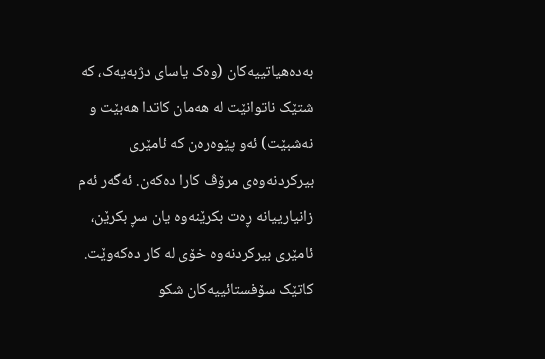بەدەهیاتییەکان (وەک یاسای دژبەیەک، کە شتێک ناتوانێت لە هەمان کاتدا هەبێت و نەشبێت) ئەو پێوەرەن کە ئامێری بیرکردنەوەی مرۆڤ کارا دەکەن. ئەگەر ئەم زانیارییانە ڕەت بکرێنەوە یان سڕ بکرێن، ئامێری بیرکردنەوە خۆی لە کار دەکەوێت.
کاتێک سۆفستائییەکان شکو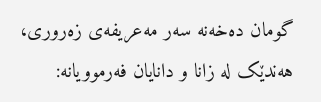گومان دەخەنە سەر مەعریفەی زەروری، هەندێک لە زانا و دانایان فەرموویانە: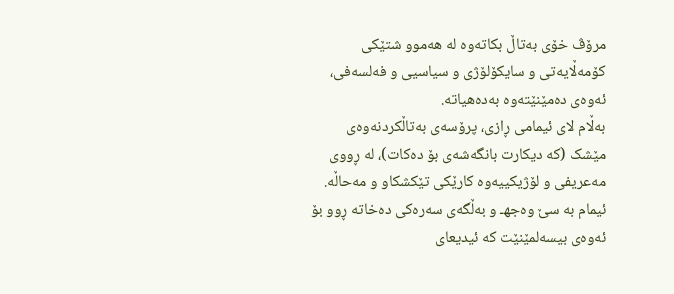مرۆڤ خۆی بەتاڵ بکاتەوە لە هەموو شتێکی کۆمەڵایەتی و سایکۆلۆژی و سیاسیی و فەلسەفی، ئەوەی دەمێنێتەوە بەدەهیاتە.
بەڵام لای ئیمامی ڕازی، پرۆسەی بەتاڵکردنەوەی مێشک (کە دیکارت بانگەشەی بۆ دەکات)، لە ڕووی مەعریفی و لۆژیکییەوە کارێکی تێکشکاو و مەحاڵە. ئیمام بە سێ وەجهـ و بەڵگەی سەرەکی دەخاتە ڕوو بۆ ئەوەی بیسەلمێنێت کە ئیدیعای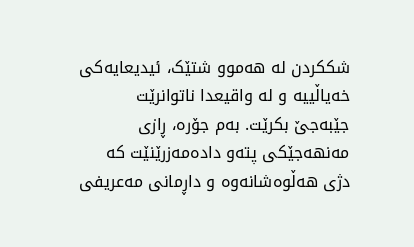شککردن لە هەموو شتێک، ئیدیعایەکی خەیاڵییە و لە واقیعدا ناتوانرێت جێبەجێ بکرێت. بەم جۆرە، ڕازی مەنهەجێکی پتەو دادەمەزرێنێت کە دژی هەڵوەشانەوە و داڕمانی مەعریفی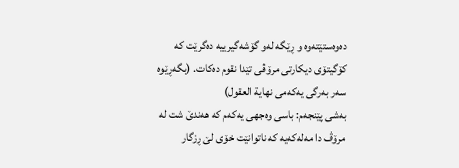دەوەستێتەوە و ڕێگە لەو گۆشەگیرییە دەگرێت کە کۆگیتۆی دیکارتی مرۆڤی تێدا نقوم دەکات. (بگەڕێوە سەر بەرگی یەکەمی نهاية العقول)
بەشی پێنجەم: باسی وەجهی یەکەم کە هەندێ شت لە مرۆڤ دا مەلەکەیە کە ناتوانێت خۆی لێ ڕزگار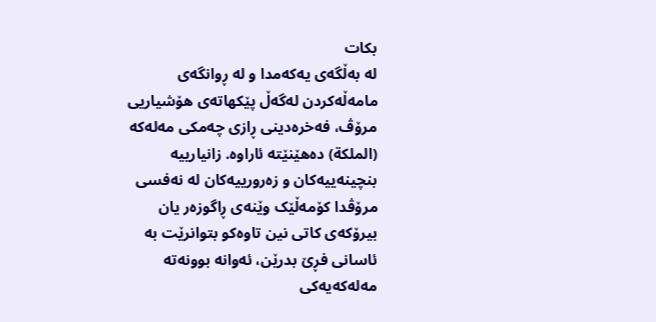بکات
لە بەڵگەی یەکەمدا و لە ڕوانگەی مامەڵەکردن لەگەڵ پێکهاتەی هۆشیاریی مرۆڤ، فەخرەدینی ڕازی چەمکی مەلەکە (الملكة) دەهێنێتە ئاراوە. زانیارییە بنچینەییەکان و زەرورییەکان لە نەفسی مرۆڤدا کۆمەڵێک وێنەی ڕاگوزەر یان بیرۆکەی کاتی نین تاوەکو بتوانرێت بە ئاسانی فڕێ بدرێن، ئەوانە بوونەتە مەلەکەیەکی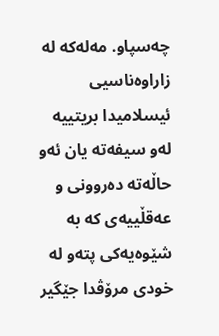چەسپاو. مەلەکە لە زاراوەناسیی ئیسلامیدا بریتییە لەو سیفەتە یان ئەو حاڵەتە دەروونی و عەقڵییەی کە بە شێوەیەکی پتەو لە خودی مرۆڤدا جێگیر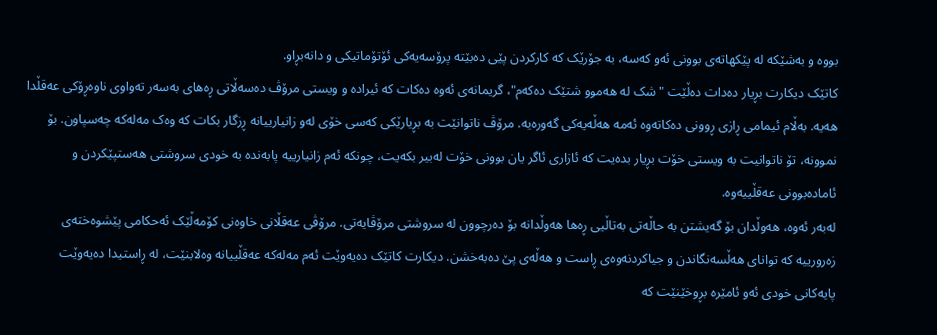بووە و بەشێکە لە پێکهاتەی بوونی ئەو کەسە، بە جۆرێک کە کارکردن پێی دەبێتە پرۆسەیەکی ئۆتۆماتیکی و دانەبڕاو.
کاتێک دیکارت بڕیار دەدات دەڵێت "شک لە هەموو شتێک دەکەم"، گریمانەی ئەوە دەکات کە ئیرادە و ویستی مرۆڤ دەسەڵاتی ڕەهای بەسەر تەواوی ناوەڕۆکی عەقڵدا هەیە. بەڵام ئیمامی ڕازی ڕوونی دەکاتەوە ئەمە هەڵەیەکی گەورەیە. مرۆڤ ناتوانێت بە بڕیارێکی کەسی خۆی لەو زانیارییانە ڕزگار بکات کە وەک مەلەکە چەسپاون. بۆ نموونە، تۆ ناتوانیت بە ویستی خۆت بڕیار بدەیت کە ئازاری ئاگر یان بوونی خۆت لەبیر بکەیت، چونکە ئەم زانیارییە پابەندە بە خودی سروشتی هەستپێکردن و ئامادەبوونی عەقڵییەوە.
لەبەر ئەوە، هەوڵدان بۆ گەیشتن بە حاڵەتی بەتاڵیی ڕەها هەوڵدانە بۆ دەرچوون لە سروشتی مرۆڤایەتی. مرۆڤی عەقڵانی خاوەنی کۆمەڵێک ئەحکامی پێشوەختەی زەرورییە کە توانای هەڵسەنگاندن و جیاکردنەوەی ڕاست و هەڵەی پێ دەبەخشن. دیکارت کاتێک دەیەوێت ئەم مەلەکە عەقڵییانە وەلابنێت، لە ڕاستیدا دەیەوێت پایەکانی خودی ئەو ئامێرە بڕوخێنێت کە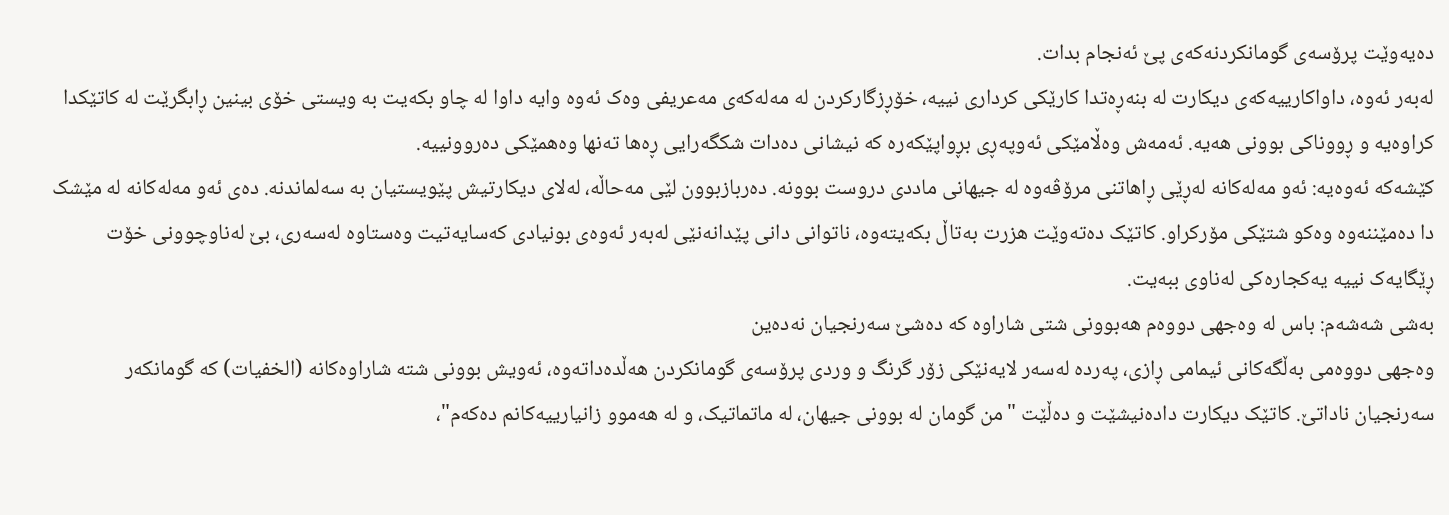دەیەوێت پرۆسەی گومانکردنەکەی پێ ئەنجام بدات.
لەبەر ئەوە، داواکارییەکەی دیکارت لە بنەڕەتدا کارێکی کرداری نییە، خۆڕزگارکردن لە مەلەکەی مەعریفی وەک ئەوە وایە داوا لە چاو بکەیت بە ویستی خۆی بینین ڕابگرێت لە کاتێکدا کراوەیە و ڕووناکی بوونی هەیە. ئەمەش وەڵامێکی ئەوپەڕی بڕواپێکەرە کە نیشانی دەدات شکگەرایی ڕەها تەنها وەهمێکی دەروونییە.
کێشەکە ئەوەیە: ئەو مەلەکانە لەڕێی ڕاهاتنی مرۆڤەوە لە جیهانی ماددی دروست بوونە. دەربازبوون لێی مەحاڵە، لەلای دیکارتیش پێویستیان بە سەلماندنە. دەی ئەو مەلەکانە لە مێشک دا دەمێننەوە وەکو شتێکی مۆرکراو. کاتێک دەتەوێت هزرت بەتاڵ بکەیتەوە، ناتوانی دانی پێدانەنێی لەبەر ئەوەی بونیادی کەسایەتیت وەستاوە لەسەری، بێ لەناوچوونی خۆت ڕێگایەک نییە یەکجارەکی لەناوی ببەیت.
بەشی شەشەم: باس لە وەجهی دووەم هەبوونی شتی شاراوە کە دەشێ سەرنجیان نەدەین
وەجهی دووەمی بەڵگەکانی ئیمامی ڕازی، پەردە لەسەر لایەنێکی زۆر گرنگ و وردی پرۆسەی گومانکردن هەڵدەداتەوە، ئەویش بوونی شتە شاراوەکانە (الخفيات) کە گومانکەر سەرنجیان ناداتێ. کاتێک دیکارت دادەنیشێت و دەڵێت "من گومان لە بوونی جیهان، لە ماتماتیک، و لە هەموو زانیارییەکانم دەکەم"،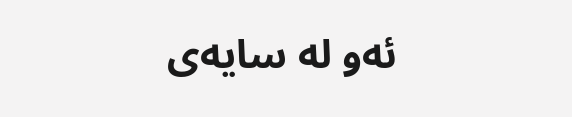ئەو لە سایەی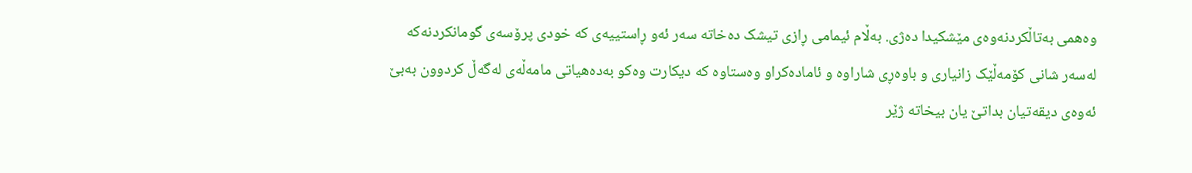وەهمی بەتاڵکردنەوەی مێشکیدا دەژی. بەڵام ئیمامی ڕازی تیشک دەخاتە سەر ئەو ڕاستییەی کە خودی پرۆسەی گومانکردنەکە لەسەر شانی کۆمەڵێک زانیاری و باوەڕی شاراوە و ئامادەکراو وەستاوە کە دیکارت وەکو بەدەهیاتی مامەڵەی لەگەڵ کردوون بەبێ ئەوەی دیقەتیان بداتێ یان بیخاتە ژێر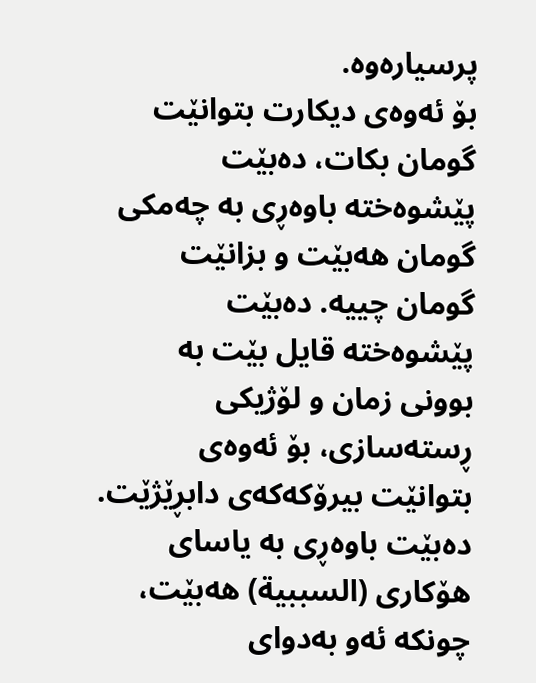پرسیارەوە.
بۆ ئەوەی دیکارت بتوانێت گومان بکات، دەبێت پێشوەختە باوەڕی بە چەمکی گومان هەبێت و بزانێت گومان چییە. دەبێت پێشوەختە قایل بێت بە بوونی زمان و لۆژیکی ڕستەسازی، بۆ ئەوەی بتوانێت بیرۆکەکەی دابڕێژێت. دەبێت باوەڕی بە یاسای هۆکاری (السببية) هەبێت، چونکە ئەو بەدوای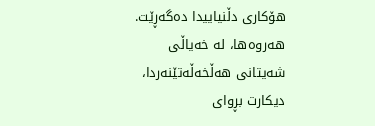هۆکاری دڵنیاییدا دەگەڕێت. هەروەها، لە خەیاڵی شەیتانی هەڵخەڵەتێنەردا، دیکارت بڕوای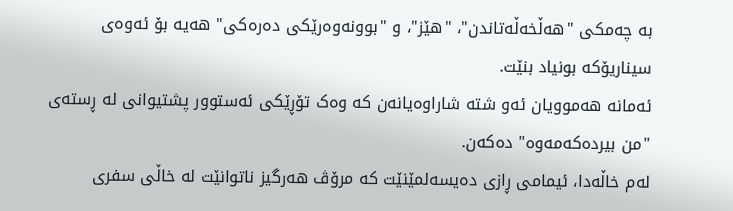بە چەمکی "هەڵخەڵەتاندن"، "هێز"، و "بوونەوەرێکی دەرەکی" هەیە بۆ ئەوەی سیناریۆکە بونیاد بنێت.
ئەمانە هەموویان ئەو شتە شاراوەیانەن کە وەک تۆڕێکی ئەستوور پشتیوانی لە ڕستەی "من بیردەکەمەوە" دەکەن.
لەم خاڵەدا، ئیمامی ڕازی دەیسەلمێنێت کە مرۆڤ هەرگیز ناتوانێت لە خاڵی سفری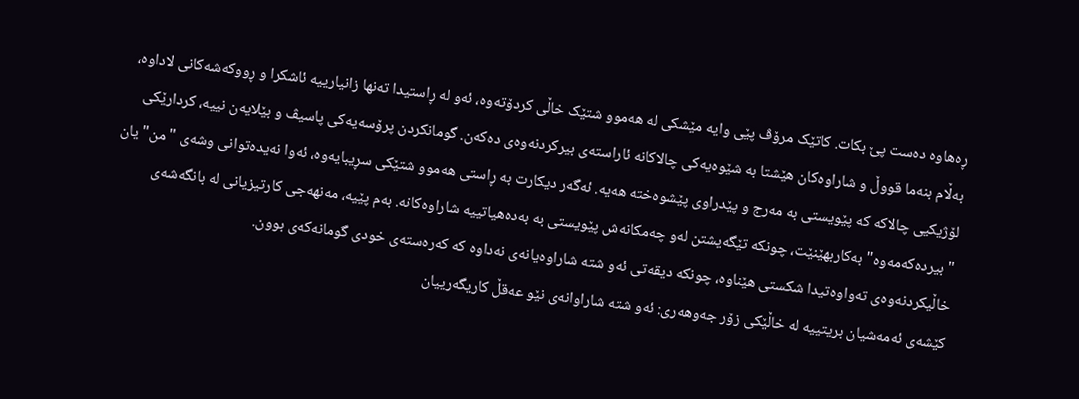ڕەهاوە دەست پێ بکات. کاتێک مرۆڤ پێی وایە مێشکی لە هەموو شتێک خاڵی کردۆتەوە، ئەو لە ڕاستیدا تەنها زانیارییە ئاشکرا و ڕووکەشەکانی لاداوە، بەڵام بنەما قووڵ و شاراوەکان هێشتا بە شێوەیەکی چالاکانە ئاراستەی بیرکردنەوەی دەکەن. گومانکردن پرۆسەیەکی پاسیڤ و بێلایەن نییە، کردارێکی لۆژیکیی چالاکە کە پێویستی بە مەرج و پێدراوی پێشوەختە هەیە. ئەگەر دیکارت بە ڕاستی هەموو شتێکی سڕیبایەوە، ئەوا نەیدەتوانی وشەی "من" یان "بیردەکەمەوە" بەکاربهێنێت، چونکە تێگەیشتن لەو چەمکانەش پێویستی بە بەدەهیاتییە شاراوەکانە. بەم پێیە، مەنهەجی کارتیزیانی لە بانگەشەی خاڵیکردنەوەی تەواوەتیدا شکستی هێناوە، چونکە دیقەتی ئەو شتە شاراوەیانەی نەداوە کە کەرەستەی خودی گومانەکەی بوون.
کێشەی ئەمەشیان بریتییە لە خاڵێکی زۆر جەوهەری: ئەو شتە شاراوانەی نێو عەقڵ کاریگەرییان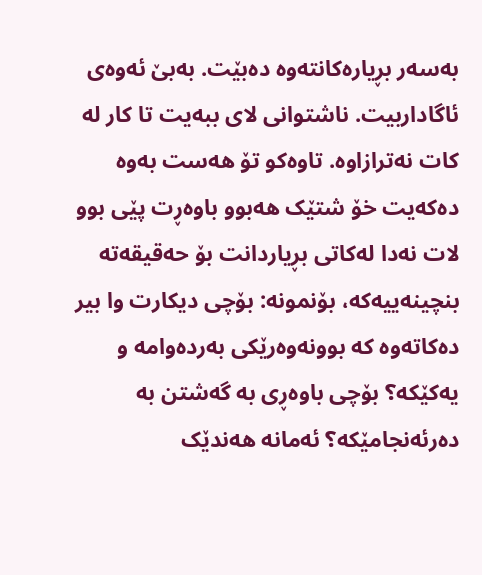بەسەر بڕیارەکانتەوە دەبێت. بەبێ ئەوەی ئاگاداربیت. ناشتوانی لای ببەیت تا کار لە کات نەترازاوە. تاوەکو تۆ هەست بەوە دەکەیت خۆ شتێک هەبوو باوەڕت پێی بوو لات نەدا لەکاتی بڕیاردانت بۆ حەقیقەتە بنچینەییەکە، بۆنمونە: بۆچی دیکارت وا بیر دەکاتەوە کە بوونەوەرێکی بەردەوامە و یەکێکە؟ بۆچی باوەڕی بە گەشتن بە دەرئەنجامێکە؟ ئەمانە هەندێک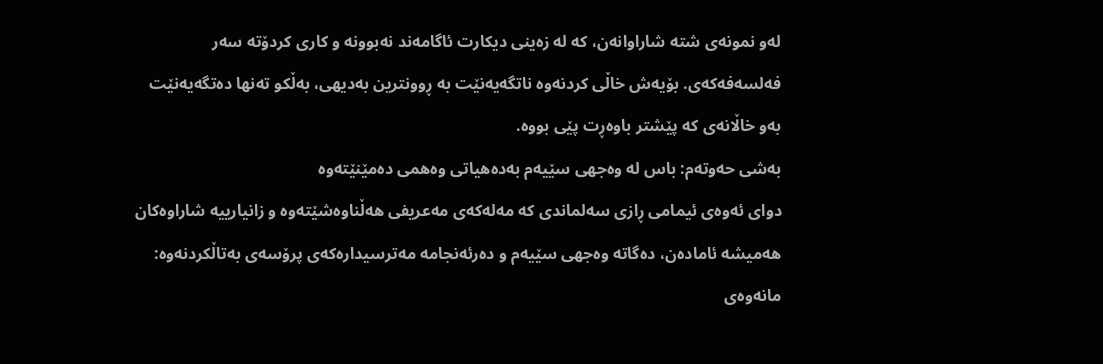لەو نمونەی شتە شاراوانەن، کە لە زەینی دیکارت ئاگامەند نەبوونە و کاری کردۆتە سەر فەلسەفەکەی. بۆیەش خاڵی کردنەوە ناتگەیەنێت بە ڕوونترین بەدیهی، بەڵکو تەنها دەتگەیەنێت بەو خاڵانەی کە پێشتر باوەڕت پێی بووە.
بەشی حەوتەم: باس لە وەجهی سێیەم بەدەهیاتی وەهمی دەمێنێتەوە
دوای ئەوەی ئیمامی ڕازی سەلماندی کە مەلەکەی مەعریفی هەڵناوەشێتەوە و زانیارییە شاراوەکان هەمیشە ئامادەن، دەگاتە وەجهی سێیەم و دەرئەنجامە مەترسیدارەکەی پرۆسەی بەتاڵکردنەوە: مانەوەی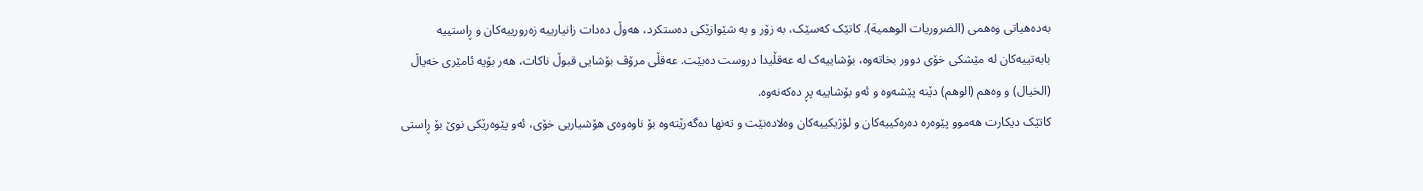بەدەهیاتی وەهمی (الضروريات الوهمية). کاتێک کەسێک، بە زۆر و بە شێوازێکی دەستکرد، هەوڵ دەدات زانیارییە زەرورییەکان و ڕاستییە بابەتییەکان لە مێشکی خۆی دوور بخاتەوە، بۆشاییەک لە عەقڵیدا دروست دەبێت. عەقڵی مرۆڤ بۆشایی قبوڵ ناکات، هەر بۆیە ئامێری خەیاڵ (الخيال) و وەهم (الوهم) دێنە پێشەوە و ئەو بۆشاییە پڕ دەکەنەوە.
کاتێک دیکارت هەموو پێوەرە دەرەکییەکان و لۆژیکییەکان وەلادەنێت و تەنها دەگەرێتەوە بۆ ناوەوەی هۆشیاریی خۆی، ئەو پێوەرێکی نوێ بۆ ڕاستی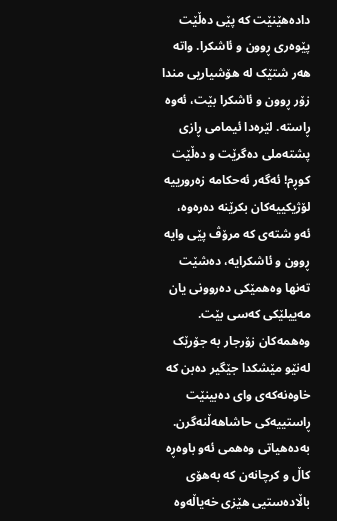دادەهێنێت کە پێی دەڵێت پێوەری ڕوون و ئاشکرا. واتە هەر شتێک لە هۆشیاریی مندا زۆر ڕوون و ئاشکرا بێت، ئەوە ڕاستە. لێرەدا ئیمامی ڕازی پشتەملی دەگرێت و دەڵێت کوڕم! ئەگەر ئەحکامە زەرورییە لۆژیکییەکان بکرێنە دەرەوە، ئەو شتەی کە مرۆڤ پێی وایە ڕوون و ئاشکرایە، دەشێت تەنها وەهمێکی دەروونی یان مەییلێکی کەسی بێت. وەهمەکان زۆرجار بە جۆرێک لەنێو مێشکدا جێگیر دەبن کە خاوەنەکەی وای دەبینێت ڕاستییەکی حاشاهەڵنەگرن.
بەدەهیاتی وەهمی ئەو باوەڕە کاڵ و کرچانەن کە بەهۆی باڵادەستیی هێزی خەیاڵەوە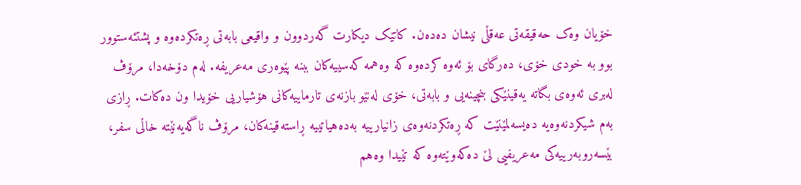خۆیان وەک حەقیقەتی عەقڵی نیشان دەدەن. کاتێک دیکارت گەردوون و واقیعی بابەتی ڕەتکردەوە و پشتئەستوور بوو بە خودی خۆی، دەرگای بۆ ئەوە کردەوە کە وەهمە کەسییەکان ببنە پێوەری مەعریفە. لەم دۆخەدا، مرۆڤ لەبری ئەوەی بگاتە یەقینێکی بنچینەیی و بابەتی، خۆی لەنێو بازنەی تارماییەکانی هۆشیاریی خۆیدا ون دەکات. ڕازی بەم شیکردنەوەیە دەیسەلمێنێت کە ڕەتکردنەوەی زانیارییە بەدەهیاتییە ڕاستەقینەکان، مرۆڤ ناگەیەنێتە خاڵی سفر، بێسەروبەرییەکی مەعریفیی لێ دەکەوێتەوە کە تێیدا وەهم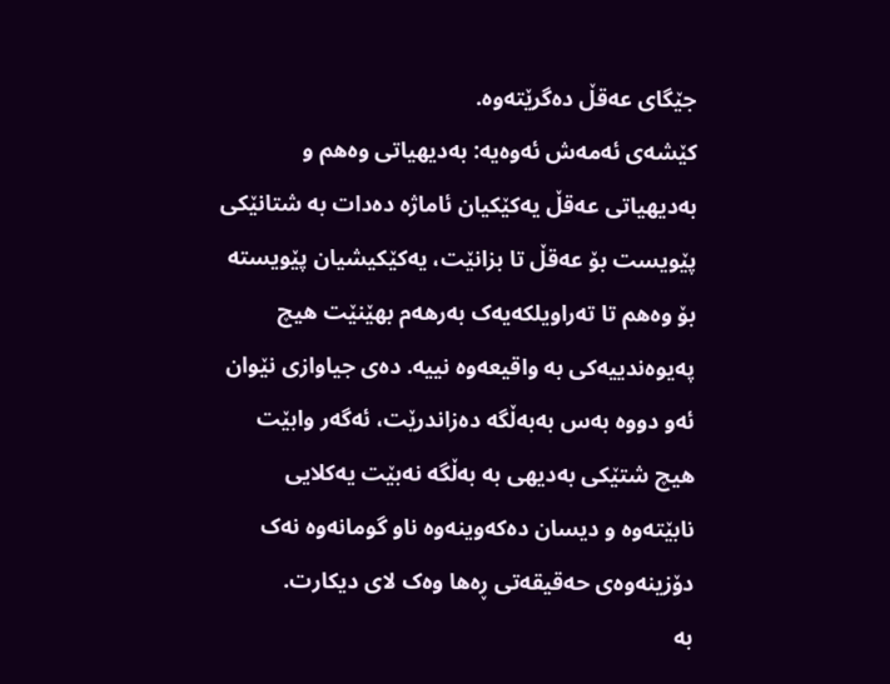جێگای عەقڵ دەگرێتەوە.
کێشەی ئەمەش ئەوەیە: بەدیهیاتی وەهم و بەدیهیاتی عەقڵ یەکێکیان ئاماژە دەدات بە شتانێکی پێویست بۆ عەقڵ تا بزانێت، یەکێکیشیان پێویستە بۆ وەهم تا تەراویلکەیەک بەرهەم بهێنێت هیچ پەیوەندییەکی بە واقیعەوە نییە. دەی جیاوازی نێوان ئەو دووە بەس بەبەڵگە دەزاندرێت، ئەگەر وابێت هیچ شتێکی بەدیهی بە بەڵگە نەبێت یەکلایی نابێتەوە و دیسان دەکەوینەوە ناو گومانەوە نەک دۆزینەوەی حەقیقەتی ڕەها وەک لای دیکارت.
بە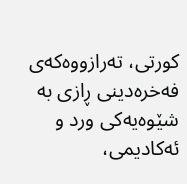کورتی، تەرازووەکەی فەخرەدینی ڕازی بە شێوەیەکی ورد و ئەکادیمی،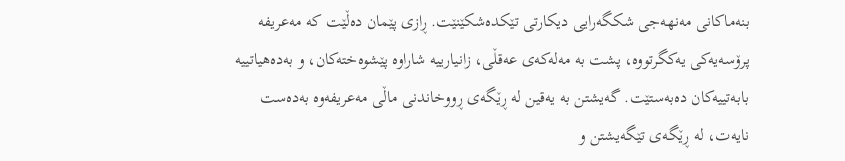بنەماکانی مەنهەجی شکگەرایی دیکارتی تێکدەشکێنێت. ڕازی پێمان دەڵێت کە مەعریفە پرۆسەیەکی یەکگرتووە، پشت بە مەلەکەی عەقڵی، زانیارییە شاراوە پێشوەختەکان، و بەدەهیاتییە بابەتییەکان دەبەستێت. گەیشتن بە یەقین لە ڕێگەی ڕووخاندنی ماڵی مەعریفەوە بەدەست نایەت، لە ڕێگەی تێگەیشتن و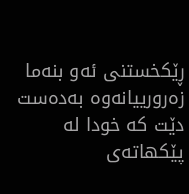ڕێکخستنی ئەو بنەما زەرورییانەوە بەدەست دێت کە خودا لە پێکهاتەی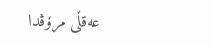عەقڵی مرۆڤدا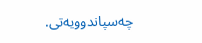چەسپاندوویەتی.